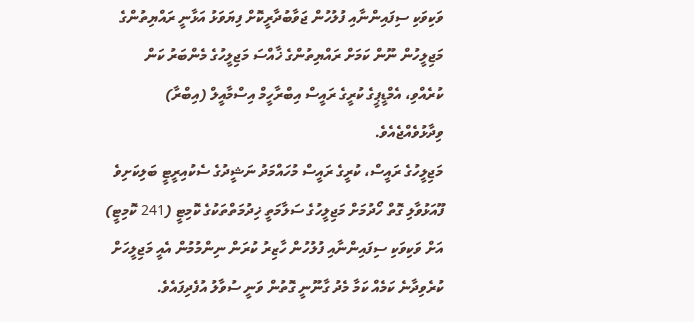ވަކިވަކި ސިފައިންނާއި ފުލުހުން ޖަވާބުދާރީކޮށް ފިޔަވަޅު އަޅާނީ ރައްޔިތުންގެ މަޖިލީހުން ނޫން ކަމަށް ރައްޔިތުންގެ ޚާއްސަ މަޖިލީހުގެ މެންބަރު ކަން ކުރެއްވި، އެމްޑީޕީގެ ކުރީގެ ރައީސް އިބްރާހީމް އިސްމާއީލް (އިބްރާ) ވިދާޅުވެއްޖެއެވެ.
މަޖިލީހުގެ ރައީސް، ކުރީގެ ރައީސް މުހައްމަދު ނަޝީދުގެ ސެކުއިރީޓީ ބަލިކަށިވެ ފޫއަޅުވާލި ގޮތް ހޯދުމަށް މަޖިލީހުގެ ސަލާމަތީ ޚިދުމަތްތަކުގެ ކޮމިޓީ (241 ކޮމިޓީ) އަށް ވަކިވަކި ސިފައިންނާއި ފުލުހުން ހާޒިރު ކުރަން ނިންމުމުން އެއީ މަޖިލީހަށް ކުރެވިދާނެ ކަމެއް ކަމާ މެދު ގާނޫނީ ގޮތުން ވަނީ ސުވާލު އުފެދިފައެވެ.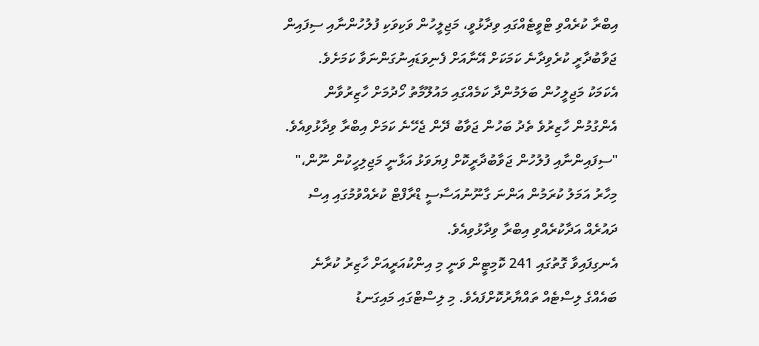އިބްރާ ކުރެއްވި ޓްވީޓެއްގައި ވިދާޅުވީ، މަޖިލީހުން ވަކިވަކި ފުލުހުންނާއި ސިފައިން ޖަވާބުދާރީ ކުރެވިދާނެ ކަމަކަށް އޭނާއަށް ފެނިވަޑައިނުގަންނަވާ ކަމަށެވެ.
އެކަމަކު މަޖިލީހުން ބަލަމުންދާ ކަމެއްގައި މައުލޫމާތު ހޯދުމަށް ހާޒިރުވާން އެންގުމުން ހާޒިރުވެ ތެދު ބަހުން ޖަވާބު ދޭން ޖެހޭނެ ކަމަށް އިބްރާ ވިދާޅުވިއެވެ.
"ސިފައިންނާއި ފުލުހުން ޖަވާބުދާރީކޮށް ފިޔަވަޅު އަޅާނީ މަޖިލިހީކުން ނޫން،" މިހާރު އަމަލު ކުރަމުން އަންނަ ގާނޫނުއަސާސީ ޑްރާފްޓް ކުރެއްވުމުގައި އިސް ދައުރެއް އަދާކުރެއްވި އިބްރާ ވިދާޅުވިއެވެ.
އެނގިފައިވާ ގޮތުގައި 241 ކޮމިޓީން ވަނީ މި އިންކުއަރީއަށް ހާޒިރު ކުރާނެ ބައެއްގެ ލިސްޓެއް ތައްޔާރުކޮށްފައެވެ. މި ލިސްޓްގައި މައިގަނޑު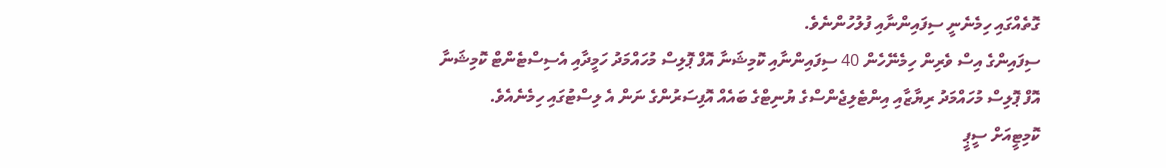ގޮތެއްގައި ހިމެނެނީ ސިފައިންނާއި ފުލުހުންނެވެ.
ސިފައިންގެ އިސް ވެރިން ހިމެނޭހެން 40 ސިފައިންނާއި ކޮމިޝަނާ އޮފް ޕޮލިސް މުހައްމަދު ހަމީދާއި އެސިސްޓެންޓް ކޮމިޝަނާ އޮފް ޕޮލިސް މުހައްމަދު ރިޔާޒާއި އިންޓެލިޖެންސްގެ ޔުނިޓްގެ ބައެއް އޮފިސަރުންގެ ނަން އެ ލިސްޓުގައި ހިމެނެއެވެ.
ކޮމިޓީއަށް ސީޕީ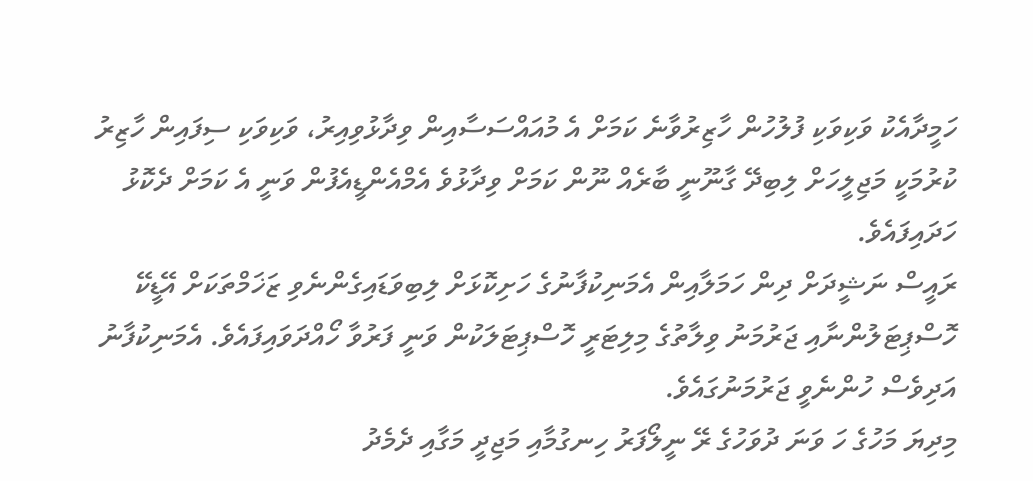ހަމީދާއެކު ވަކިވަކި ފުލުހުން ހާޒިރުވާނެ ކަމަށް އެ މުއައްސަސާއިން ވިދާޅުވިއިރު، ވަކިވަކި ސިފައިން ހާޒިރު ކުރުމަކީ މަޖިލީހަށް ލިބިދޭ ގާނޫނީ ބާރެއް ނޫން ކަމަށް ވިދާޅުވެ އެމްއެންޑީއެފުން ވަނީ އެ ކަމަށް ދެކޮޅު ހަދައިފައެވެ.
ރައީސް ނަޝީދަށް ދިން ހަމަލާއިން އެމަނިކުފާނުގެ ހަށިކޮޅަށް ލިބިވަޑައިގެންނެވި ޒަޚަމްތަކަށް އޭޑީކޭ ހޮސްޕިޓަލުންނާއި ޖަރުމަނު ވިލާތުގެ މިލިޓަރީ ހޮސްޕިޓަލަކުން ވަނީ ފަރުވާ ހޯއްދަވައިފައެވެ. އެމަނިކުފާނު އަދިވެސް ހުންނެވީ ޖަރުމަނުގައެވެ.
މިދިޔަ މަހުގެ ހަ ވަނަ ދުވަހުގެ ރޭ ނީލޯފަރު ހިނގުމާއި މަޖިދީ މަގާއި ދެމެދު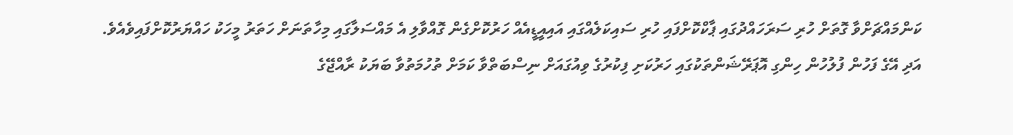ކަންމައްޗަށްވާ ގޮތަށް ހުރި ސަރަހައްދުގައި ޕާކްކޮށްފައި ހުރި ސައިކަލެއްގައި އައިއީޑީއެއް ހަރުކޮށްގެން ގޮއްވާލި އެ މައްސަލާގައި މިހާތަނަށް ހަތަރު މީހަކު ހައްޔަރުކޮށްފައިވެއެވެ. އަދި އޭގެ ފަހުން ފުލުހުން ހިންގި އޮޕަރޭޝަންތަކުގައި ހަރުކަށި ފިކުރުގެ ވިއުގައަށް ނިސްބަތްވާ ކަމަށް ތުހުމަތުވާ ބަޔަކު ރާއްޖޭގެ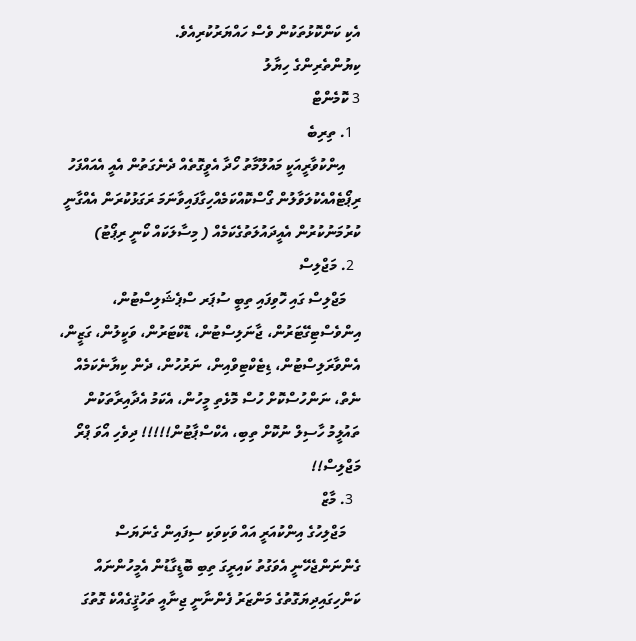އެކި ކަންކޮޅުތަކުން ވެސް ހައްޔަރުކުރިއެވެ.
ކިޔުންތެރިންގެ ހިޔާލު
3 ކޮމެންޓް
  1. ތިރިބެ
    އިންކުވާރީއަކީ މައުލޫމާތު ހޯދާ އެވީގޮތެއް ދެނެގަތުން އެއީ އެއައްފަހު ރިޕޯޓެއްއެކުލަވާލުން ގޯސްކޮއްކަމެއްހިގާފައިވާނަމަ ރަގަޅުކުރަން އެއްގާނީ ކުރުމަނުކުރުން އެއީދައުލަތުގެކަމެއް ( މިސާލަކައް ކޯނީ ރިޕޯޓު)
  2. މަޖްލިސް
    މަޖްލިސް ގައި ހޮވިފައި ތިބީ ސުޕަރ ސްޕެޝަލިސްޓުން، އިންވެސްޓިގޭޓަރުން، ޖާނަލިސްޓުން، ޑޮކްޓަރުން، ވަކީލުން، ގަޒީން، އެންވާރަލިސްޓުން، ޑިޓެކްޓިވްއިން، ނަރުހުން، ދެން ކިޔާނެކަމެއް ނެތް، ނަންހުސްކޮށް ހުސް މޮޅެތި މީހުން، އެކަމު އެދާއިރާތަކުން ތައުލީމު ހާސިލް ނުކޮށް ތިބި، އެކްސްޕާޓުން!!!!! ދިވެހި އޯވަ ޕްރޯ މަޖްލިސް!!
  3. މާޒް
    މަޖްލިހުގެ އިންކުއަރީ އައް ވަކިވަކި ސިފައިން ގެނަޔަސް ގެންނަންޖެހޭނީ އެވަގުތު ކައިރީގަ ތިބި ބޮޑީގާޑުން އެމީހުންނައް ކަންހިގައިދިޔަގޮތުގެ މަންޒަރު ފެންނާނީ ޖިނާއީ ތަހުޤީގެއްކެ ގޮތުގަ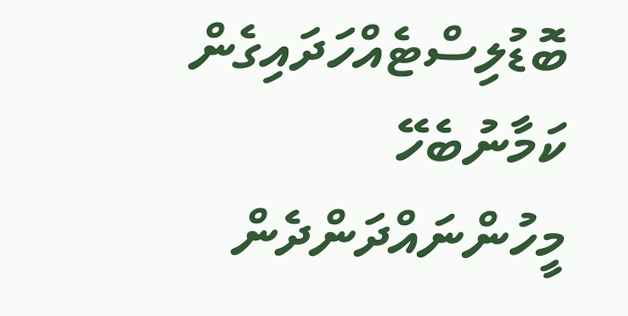ބޮޑުލިސްޓެއްހަދައިގެން ކަމާނުބެހޭ މީހުންނައްދަންދެން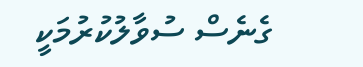ގެނެސް ސުވާލުކުރުމަކީ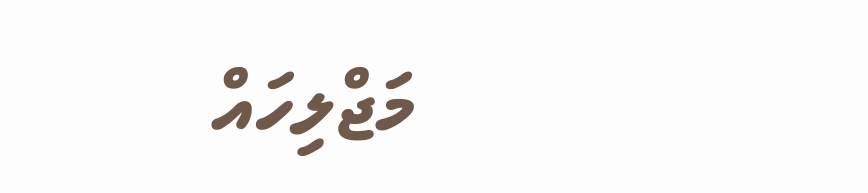މަޖްލިހައް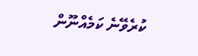ކުރެވޭނެ ކަމެއްނޫން